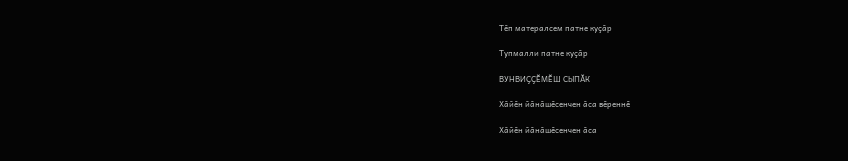Тӗп матералсем патне куҫӑр

Тупмалли патне куҫӑр

ВУНВИҪҪӖМӖШ СЫПӐК

Хӑйӗн йӑнӑшӗсенчен ӑса вӗреннӗ

Хӑйӗн йӑнӑшӗсенчен ӑса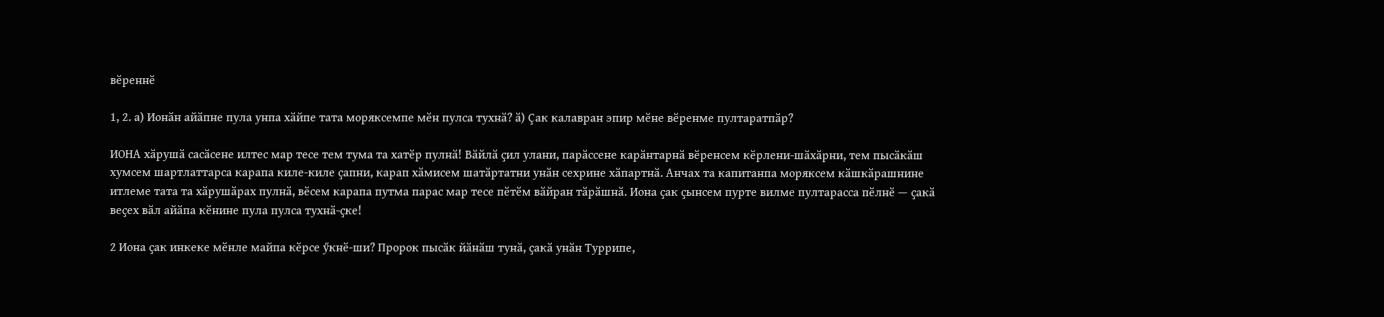вӗреннӗ

1, 2. а) Ионӑн айӑпне пула унпа хӑйпе тата моряксемпе мӗн пулса тухнӑ? ӑ) Ҫак калавран эпир мӗне вӗренме пултаратпӑр?

ИОНА хӑрушӑ сасӑсене илтес мар тесе тем тума та хатӗр пулнӑ! Вӑйлӑ ҫил улани, парӑссене карӑнтарнӑ вӗренсем кӗрлени-шӑхӑрни, тем пысӑкӑш хумсем шартлаттарса карапа киле-киле ҫапни, карап хӑмисем шатӑртатни унӑн сехрине хӑпартнӑ. Анчах та капитанпа моряксем кӑшкӑрашнине итлеме тата та хӑрушӑрах пулнӑ, вӗсем карапа путма парас мар тесе пӗтӗм вӑйран тӑрӑшнӑ. Иона ҫак ҫынсем пурте вилме пултарасса пӗлнӗ — ҫакӑ веҫех вӑл айӑпа кӗнине пула пулса тухнӑ-ҫке!

2 Иона ҫак инкеке мӗнле майпа кӗрсе ӳкнӗ-ши? Пророк пысӑк йӑнӑш тунӑ, ҫакӑ унӑн Туррипе,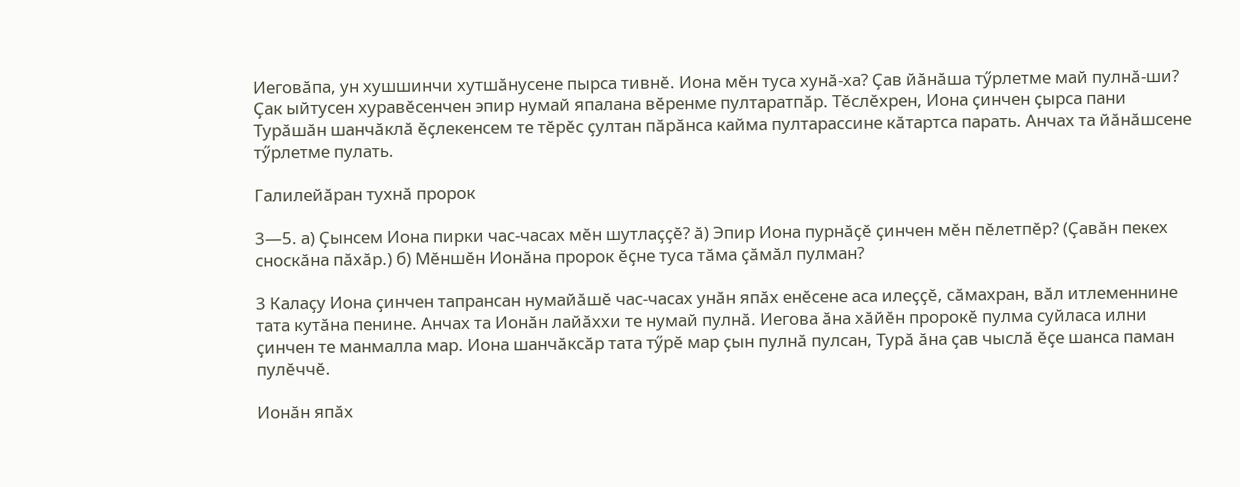Иеговӑпа, ун хушшинчи хутшӑнусене пырса тивнӗ. Иона мӗн туса хунӑ-ха? Ҫав йӑнӑша тӳрлетме май пулнӑ-ши? Ҫак ыйтусен хуравӗсенчен эпир нумай япалана вӗренме пултаратпӑр. Тӗслӗхрен, Иона ҫинчен ҫырса пани Турӑшӑн шанчӑклӑ ӗҫлекенсем те тӗрӗс ҫултан пӑрӑнса кайма пултарассине кӑтартса парать. Анчах та йӑнӑшсене тӳрлетме пулать.

Галилейӑран тухнӑ пророк

3—5. а) Ҫынсем Иона пирки час-часах мӗн шутлаҫҫӗ? ӑ) Эпир Иона пурнӑҫӗ ҫинчен мӗн пӗлетпӗр? (Ҫавӑн пекех сноскӑна пӑхӑр.) б) Мӗншӗн Ионӑна пророк ӗҫне туса тӑма ҫӑмӑл пулман?

3 Калаҫу Иона ҫинчен тапрансан нумайӑшӗ час-часах унӑн япӑх енӗсене аса илеҫҫӗ, сӑмахран, вӑл итлеменнине тата кутӑна пенине. Анчах та Ионӑн лайӑххи те нумай пулнӑ. Иегова ӑна хӑйӗн пророкӗ пулма суйласа илни ҫинчен те манмалла мар. Иона шанчӑксӑр тата тӳрӗ мар ҫын пулнӑ пулсан, Турӑ ӑна ҫав чыслӑ ӗҫе шанса паман пулӗччӗ.

Ионӑн япӑх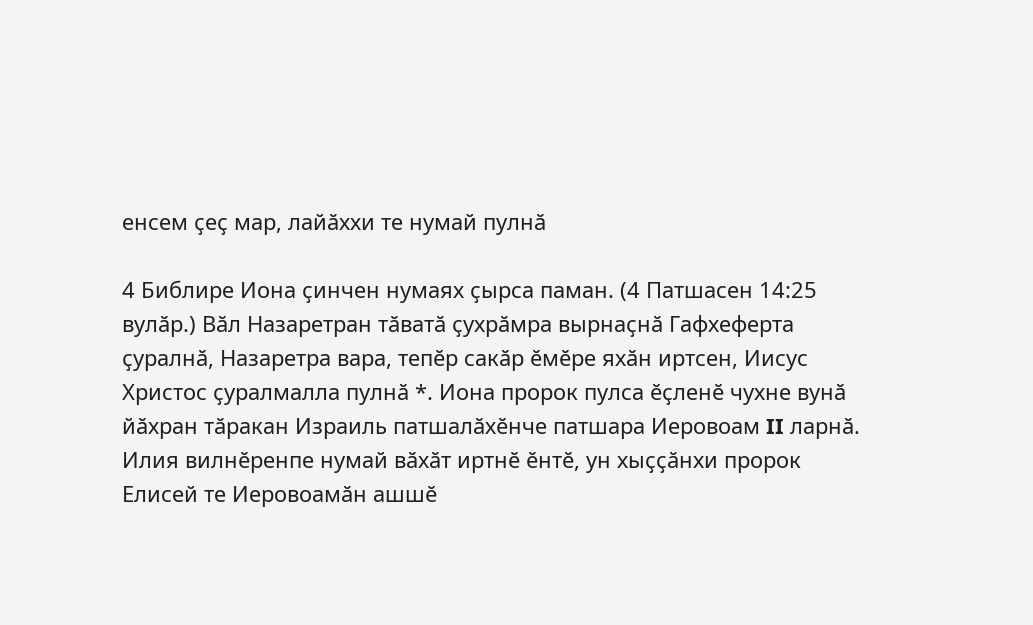енсем ҫеҫ мар, лайӑххи те нумай пулнӑ

4 Библире Иона ҫинчен нумаях ҫырса паман. (4 Патшасен 14:25 вулӑр.) Вӑл Назаретран тӑватӑ ҫухрӑмра вырнаҫнӑ Гафхеферта ҫуралнӑ, Назаретра вара, тепӗр сакӑр ӗмӗре яхӑн иртсен, Иисус Христос ҫуралмалла пулнӑ *. Иона пророк пулса ӗҫленӗ чухне вунӑ йӑхран тӑракан Израиль патшалӑхӗнче патшара Иеровоам II ларнӑ. Илия вилнӗренпе нумай вӑхӑт иртнӗ ӗнтӗ, ун хыҫҫӑнхи пророк Елисей те Иеровоамӑн ашшӗ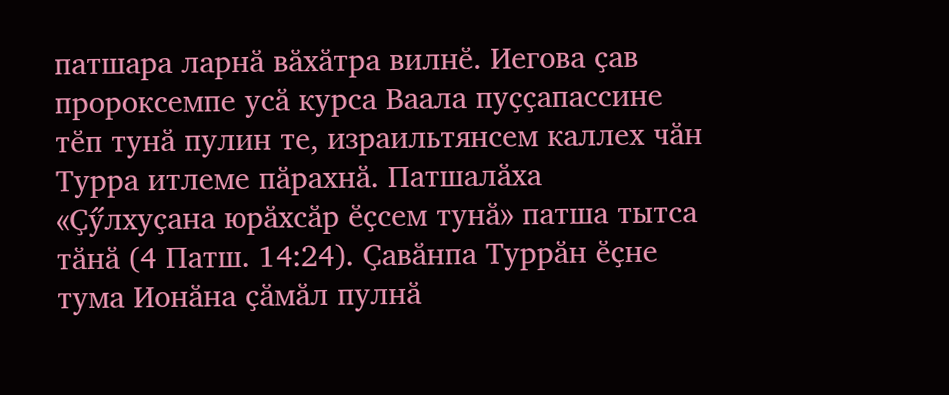патшара ларнӑ вӑхӑтра вилнӗ. Иегова ҫав пророксемпе усӑ курса Ваала пуҫҫапассине тӗп тунӑ пулин те, израильтянсем каллех чӑн Турра итлеме пӑрахнӑ. Патшалӑха «Ҫӳлхуҫана юрӑхсӑр ӗҫсем тунӑ» патша тытса тӑнӑ (4 Патш. 14:24). Ҫавӑнпа Туррӑн ӗҫне тума Ионӑна ҫӑмӑл пулнӑ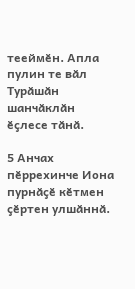тееймӗн. Апла пулин те вӑл Турӑшӑн шанчӑклӑн ӗҫлесе тӑнӑ.

5 Анчах пӗррехинче Иона пурнӑҫӗ кӗтмен ҫӗртен улшӑннӑ.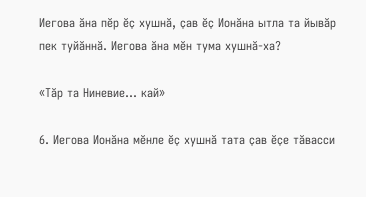Иегова ӑна пӗр ӗҫ хушнӑ, ҫав ӗҫ Ионӑна ытла та йывӑр пек туйӑннӑ. Иегова ӑна мӗн тума хушнӑ-ха?

«Тӑр та Ниневие... кай»

6. Иегова Ионӑна мӗнле ӗҫ хушнӑ тата ҫав ӗҫе тӑвасси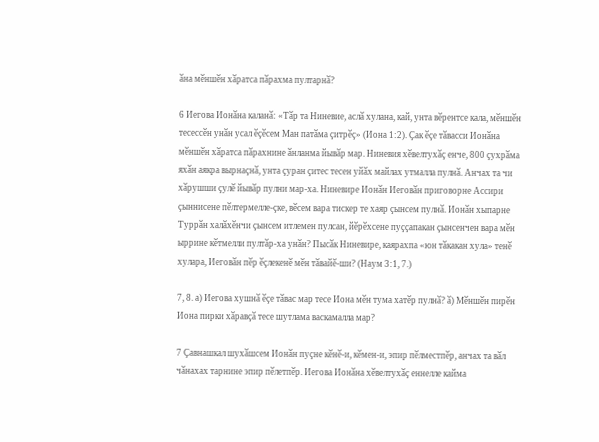ӑна мӗншӗн хӑратса пӑрахма пултарнӑ?

6 Иегова Ионӑна каланӑ: «Тӑр та Ниневие, аслӑ хулана, кай, унта вӗрентсе кала, мӗншӗн тесессӗн унӑн усал ӗҫӗсем Ман патӑма ҫитрӗҫ» (Иона 1:2). Ҫак ӗҫе тӑвасси Ионӑна мӗншӗн хӑратса пӑрахнине ӑнланма йывӑр мар. Ниневия хӗвелтухӑҫ енче, 800 ҫухрӑма яхӑн аякра вырнаҫнӑ, унта ҫуран ҫитес тесен уйӑх майлах утмалла пулнӑ. Анчах та чи хӑрушши ҫулӗ йывӑр пулни мар-ха. Ниневире Ионӑн Иеговӑн приговорне Ассири ҫыннисене пӗлтермелле-ҫке, вӗсем вара тискер те хаяр ҫынсем пулнӑ. Ионӑн хыпарне Туррӑн халӑхӗнчи ҫынсем итлемен пулсан, йӗрӗхсене пуҫҫапакан ҫынсенчен вара мӗн ыррине кӗтмелли пултӑр-ха унӑн? Пысӑк Ниневире, каярахпа «юн тӑкакан хула» тенӗ хулара, Иеговӑн пӗр ӗҫлекенӗ мӗн тӑвайӗ-ши? (Наум 3:1, 7.)

7, 8. а) Иегова хушнӑ ӗҫе тӑвас мар тесе Иона мӗн тума хатӗр пулнӑ? ӑ) Мӗншӗн пирӗн Иона пирки хӑравҫӑ тесе шутлама васкамалла мар?

7 Ҫавнашкал шухӑшсем Ионӑн пуҫне кӗнӗ-и, кӗмен-и, эпир пӗлместпӗр, анчах та вӑл чӑнахах тарнине эпир пӗлетпӗр. Иегова Ионӑна хӗвелтухӑҫ еннелле кайма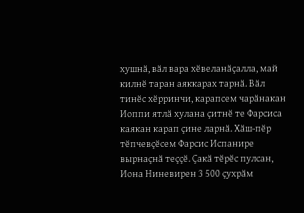хушнӑ, вӑл вара хӗвеланӑҫалла, май килнӗ таран аяккарах тарнӑ. Вӑл тинӗс хӗрринчи, карапсем чарӑнакан Иоппи ятлӑ хулана ҫитнӗ те Фарсиса каякан карап ҫине ларнӑ. Хӑш-пӗр тӗпчевҫӗсем Фарсис Испанире вырнаҫнӑ теҫҫӗ. Ҫакӑ тӗрӗс пулсан, Иона Ниневирен 3 500 ҫухрӑм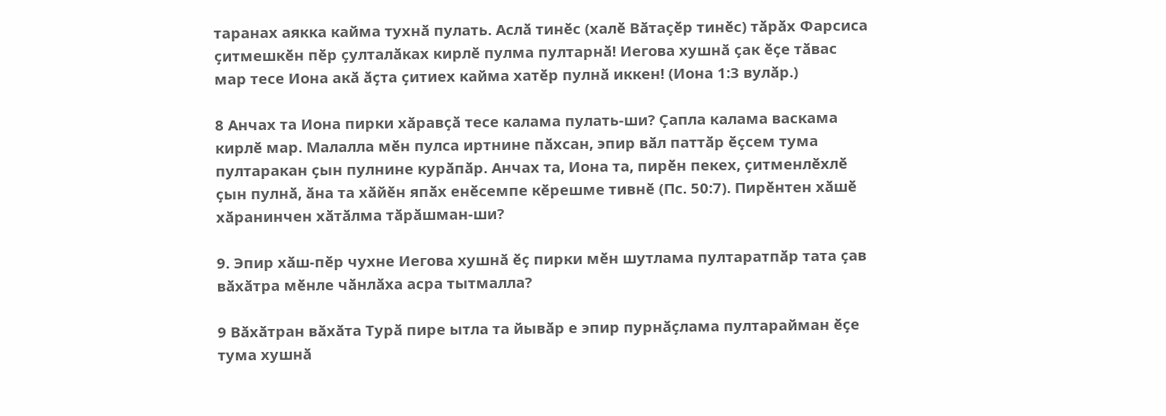таранах аякка кайма тухнӑ пулать. Аслӑ тинӗс (халӗ Вӑтаҫӗр тинӗс) тӑрӑх Фарсиса ҫитмешкӗн пӗр ҫулталӑках кирлӗ пулма пултарнӑ! Иегова хушнӑ ҫак ӗҫе тӑвас мар тесе Иона акӑ ӑҫта ҫитиех кайма хатӗр пулнӑ иккен! (Иона 1:3 вулӑр.)

8 Анчах та Иона пирки хӑравҫӑ тесе калама пулать-ши? Ҫапла калама васкама кирлӗ мар. Малалла мӗн пулса иртнине пӑхсан, эпир вӑл паттӑр ӗҫсем тума пултаракан ҫын пулнине курӑпӑр. Анчах та, Иона та, пирӗн пекех, ҫитменлӗхлӗ ҫын пулнӑ, ӑна та хӑйӗн япӑх енӗсемпе кӗрешме тивнӗ (Пс. 50:7). Пирӗнтен хӑшӗ хӑранинчен хӑтӑлма тӑрӑшман-ши?

9. Эпир хӑш-пӗр чухне Иегова хушнӑ ӗҫ пирки мӗн шутлама пултаратпӑр тата ҫав вӑхӑтра мӗнле чӑнлӑха асра тытмалла?

9 Вӑхӑтран вӑхӑта Турӑ пире ытла та йывӑр е эпир пурнӑҫлама пултарайман ӗҫе тума хушнӑ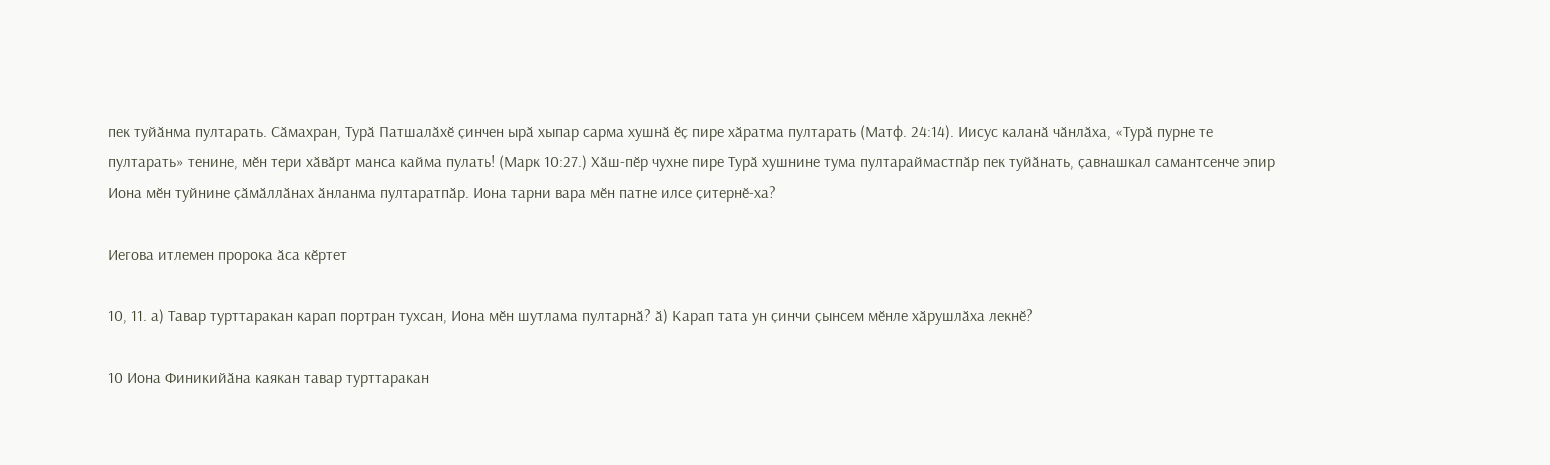пек туйӑнма пултарать. Сӑмахран, Турӑ Патшалӑхӗ ҫинчен ырӑ хыпар сарма хушнӑ ӗҫ пире хӑратма пултарать (Матф. 24:14). Иисус каланӑ чӑнлӑха, «Турӑ пурне те пултарать» тенине, мӗн тери хӑвӑрт манса кайма пулать! (Марк 10:27.) Хӑш-пӗр чухне пире Турӑ хушнине тума пултараймастпӑр пек туйӑнать, ҫавнашкал самантсенче эпир Иона мӗн туйнине ҫӑмӑллӑнах ӑнланма пултаратпӑр. Иона тарни вара мӗн патне илсе ҫитернӗ-ха?

Иегова итлемен пророка ӑса кӗртет

10, 11. а) Тавар турттаракан карап портран тухсан, Иона мӗн шутлама пултарнӑ? ӑ) Карап тата ун ҫинчи ҫынсем мӗнле хӑрушлӑха лекнӗ?

10 Иона Финикийӑна каякан тавар турттаракан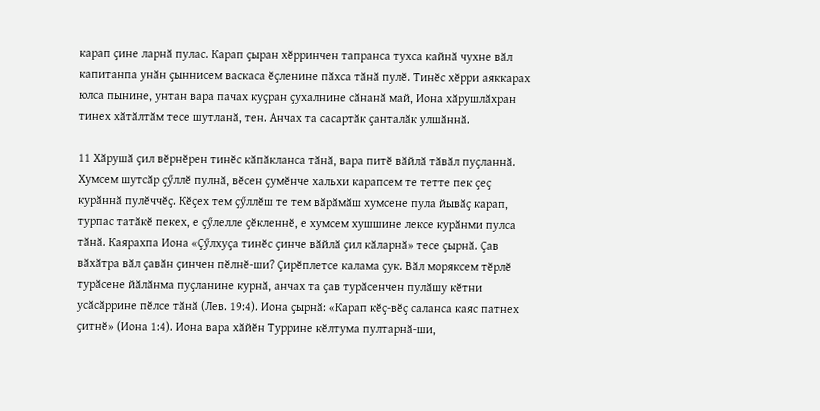карап ҫине ларнӑ пулас. Карап ҫыран хӗрринчен тапранса тухса кайнӑ чухне вӑл капитанпа унӑн ҫыннисем васкаса ӗҫленине пӑхса тӑнӑ пулӗ. Тинӗс хӗрри аяккарах юлса пынине, унтан вара пачах куҫран ҫухалнине сӑнанӑ май, Иона хӑрушлӑхран тинех хӑтӑлтӑм тесе шутланӑ, тен. Анчах та сасартӑк ҫанталӑк улшӑннӑ.

11 Хӑрушӑ ҫил вӗрнӗрен тинӗс кӑпӑкланса тӑнӑ, вара питӗ вӑйлӑ тӑвӑл пуҫланнӑ. Хумсем шутсӑр ҫӳллӗ пулнӑ, вӗсен ҫумӗнче хальхи карапсем те тетте пек ҫеҫ курӑннӑ пулӗччӗҫ. Кӗҫех тем ҫӳллӗш те тем вӑрӑмӑш хумсене пула йывӑҫ карап, турпас татӑкӗ пекех, е ҫӳлелле ҫӗкленнӗ, е хумсем хушшине лексе курӑнми пулса тӑнӑ. Каярахпа Иона «Ҫӳлхуҫа тинӗс ҫинче вӑйлӑ ҫил кӑларнӑ» тесе ҫырнӑ. Ҫав вӑхӑтра вӑл ҫавӑн ҫинчен пӗлнӗ-ши? Ҫирӗплетсе калама ҫук. Вӑл моряксем тӗрлӗ турӑсене йӑлӑнма пуҫланине курнӑ, анчах та ҫав турӑсенчен пулӑшу кӗтни усӑсӑррине пӗлсе тӑнӑ (Лев. 19:4). Иона ҫырнӑ: «Карап кӗҫ-вӗҫ саланса каяс патнех ҫитнӗ» (Иона 1:4). Иона вара хӑйӗн Туррине кӗлтума пултарнӑ-ши,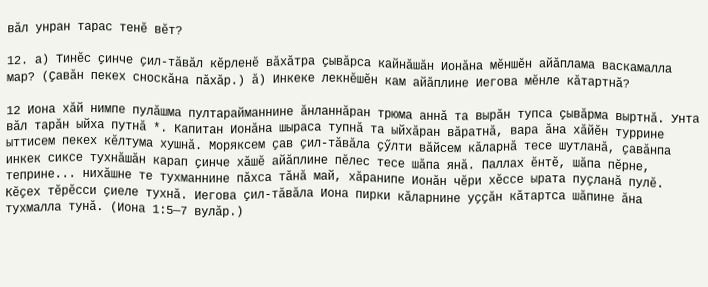вӑл унран тарас тенӗ вӗт?

12. а) Тинӗс ҫинче ҫил-тӑвӑл кӗрленӗ вӑхӑтра ҫывӑрса кайнӑшӑн Ионӑна мӗншӗн айӑплама васкамалла мар? (Ҫавӑн пекех сноскӑна пӑхӑр.) ӑ) Инкеке лекнӗшӗн кам айӑплине Иегова мӗнле кӑтартнӑ?

12 Иона хӑй нимпе пулӑшма пултарайманнине ӑнланнӑран трюма аннӑ та вырӑн тупса ҫывӑрма выртнӑ. Унта вӑл тарӑн ыйха путнӑ *. Капитан Ионӑна шыраса тупнӑ та ыйхӑран вӑратнӑ, вара ӑна хӑйӗн туррине ыттисем пекех кӗлтума хушнӑ. Моряксем ҫав ҫил-тӑвӑла ҫӳлти вӑйсем кӑларнӑ тесе шутланӑ, ҫавӑнпа инкек сиксе тухнӑшӑн карап ҫинче хӑшӗ айӑплине пӗлес тесе шӑпа янӑ. Паллах ӗнтӗ, шӑпа пӗрне, теприне... нихӑшне те тухманнине пӑхса тӑнӑ май, хӑранипе Ионӑн чӗри хӗссе ырата пуҫланӑ пулӗ. Кӗҫех тӗрӗсси ҫиеле тухнӑ. Иегова ҫил-тӑвӑла Иона пирки кӑларнине уҫҫӑн кӑтартса шӑпине ӑна тухмалла тунӑ. (Иона 1:5—7 вулӑр.)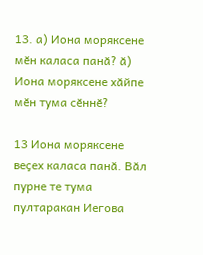13. а) Иона моряксене мӗн каласа панӑ? ӑ) Иона моряксене хӑйпе мӗн тума сӗннӗ?

13 Иона моряксене веҫех каласа панӑ. Вӑл пурне те тума пултаракан Иегова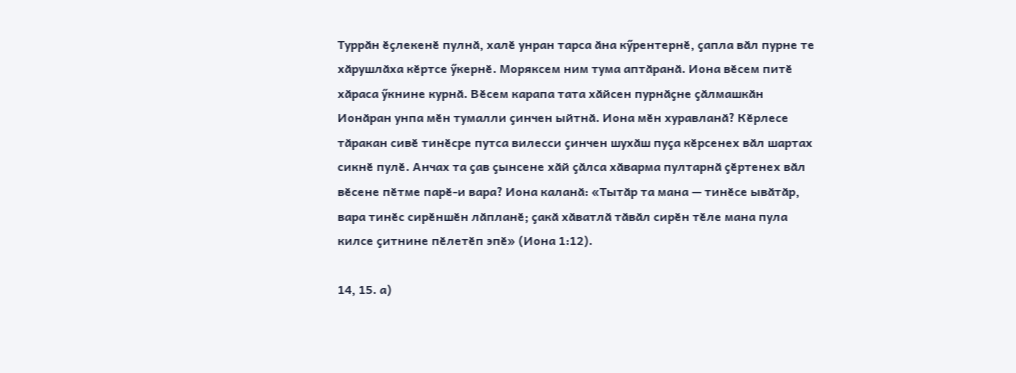Туррӑн ӗҫлекенӗ пулнӑ, халӗ унран тарса ӑна кӳрентернӗ, ҫапла вӑл пурне те хӑрушлӑха кӗртсе ӳкернӗ. Моряксем ним тума аптӑранӑ. Иона вӗсем питӗ хӑраса ӳкнине курнӑ. Вӗсем карапа тата хӑйсен пурнӑҫне ҫӑлмашкӑн Ионӑран унпа мӗн тумалли ҫинчен ыйтнӑ. Иона мӗн хуравланӑ? Кӗрлесе тӑракан сивӗ тинӗсре путса вилесси ҫинчен шухӑш пуҫа кӗрсенех вӑл шартах сикнӗ пулӗ. Анчах та ҫав ҫынсене хӑй ҫӑлса хӑварма пултарнӑ ҫӗртенех вӑл вӗсене пӗтме парӗ-и вара? Иона каланӑ: «Тытӑр та мана — тинӗсе ывӑтӑр, вара тинӗс сирӗншӗн лӑпланӗ; ҫакӑ хӑватлӑ тӑвӑл сирӗн тӗле мана пула килсе ҫитнине пӗлетӗп эпӗ» (Иона 1:12).

14, 15. а)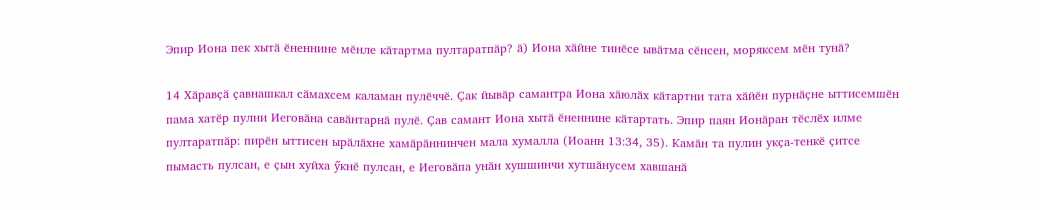Эпир Иона пек хытӑ ӗненнине мӗнле кӑтартма пултаратпӑр? ӑ) Иона хӑйне тинӗсе ывӑтма сӗнсен, моряксем мӗн тунӑ?

14 Хӑравҫӑ ҫавнашкал сӑмахсем каламан пулӗччӗ. Ҫак йывӑр самантра Иона хӑюлӑх кӑтартни тата хӑйӗн пурнӑҫне ыттисемшӗн пама хатӗр пулни Иеговӑна савӑнтарнӑ пулӗ. Ҫав самант Иона хытӑ ӗненнине кӑтартать. Эпир паян Ионӑран тӗслӗх илме пултаратпӑр: пирӗн ыттисен ырӑлӑхне хамӑрӑннинчен мала хумалла (Иоанн 13:34, 35). Камӑн та пулин укҫа-тенкӗ ҫитсе пымасть пулсан, е ҫын хуйха ӳкнӗ пулсан, е Иеговӑпа унӑн хушшинчи хутшӑнусем хавшанӑ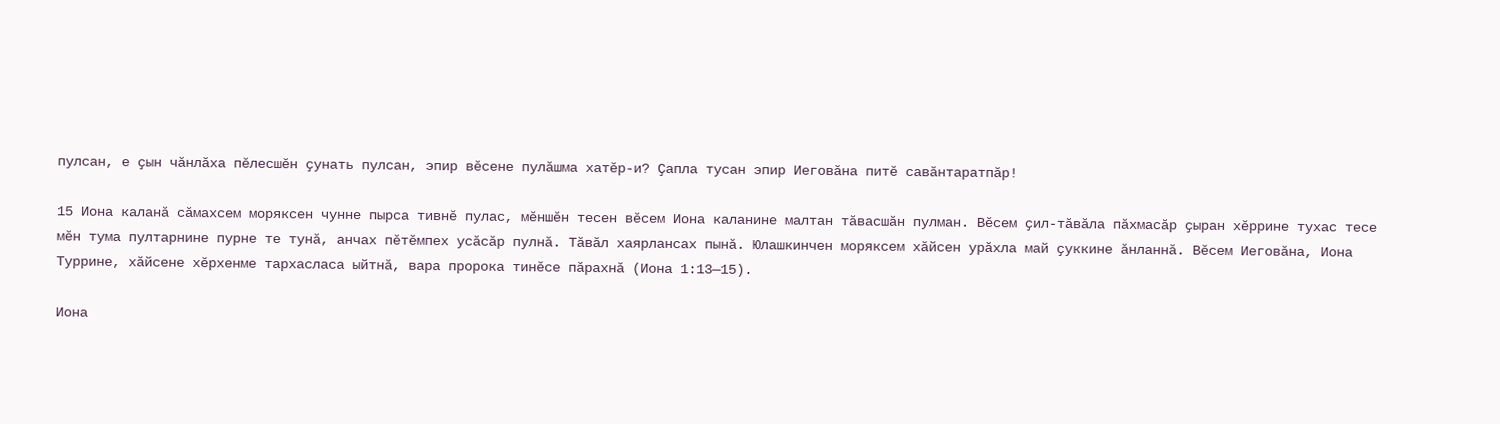пулсан, е ҫын чӑнлӑха пӗлесшӗн ҫунать пулсан, эпир вӗсене пулӑшма хатӗр-и? Ҫапла тусан эпир Иеговӑна питӗ савӑнтаратпӑр!

15 Иона каланӑ сӑмахсем моряксен чунне пырса тивнӗ пулас, мӗншӗн тесен вӗсем Иона каланине малтан тӑвасшӑн пулман. Вӗсем ҫил-тӑвӑла пӑхмасӑр ҫыран хӗррине тухас тесе мӗн тума пултарнине пурне те тунӑ, анчах пӗтӗмпех усӑсӑр пулнӑ. Тӑвӑл хаярлансах пынӑ. Юлашкинчен моряксем хӑйсен урӑхла май ҫуккине ӑнланнӑ. Вӗсем Иеговӑна, Иона Туррине, хӑйсене хӗрхенме тархасласа ыйтнӑ, вара пророка тинӗсе пӑрахнӑ (Иона 1:13—15).

Иона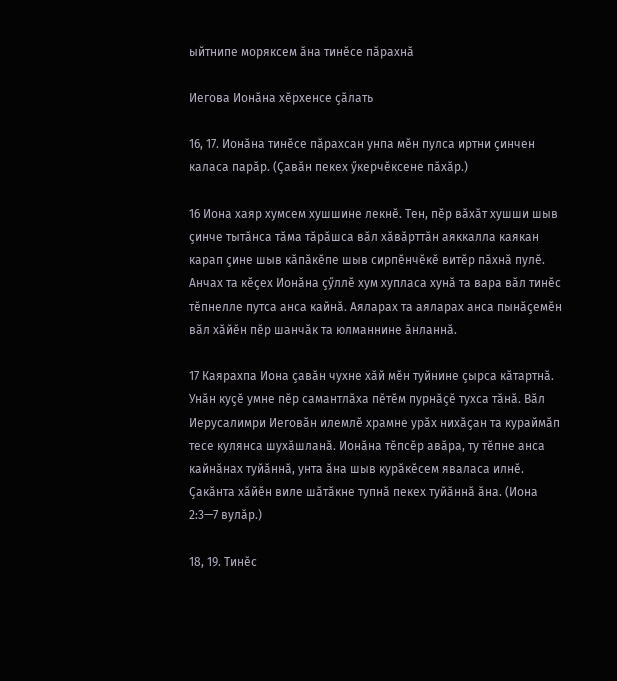ыйтнипе моряксем ӑна тинӗсе пӑрахнӑ

Иегова Ионӑна хӗрхенсе ҫӑлать

16, 17. Ионӑна тинӗсе пӑрахсан унпа мӗн пулса иртни ҫинчен каласа парӑр. (Ҫавӑн пекех ӳкерчӗксене пӑхӑр.)

16 Иона хаяр хумсем хушшине лекнӗ. Тен, пӗр вӑхӑт хушши шыв ҫинче тытӑнса тӑма тӑрӑшса вӑл хӑвӑрттӑн аяккалла каякан карап ҫине шыв кӑпӑкӗпе шыв сирпӗнчӗкӗ витӗр пӑхнӑ пулӗ. Анчах та кӗҫех Ионӑна ҫӳллӗ хум хупласа хунӑ та вара вӑл тинӗс тӗпнелле путса анса кайнӑ. Аяларах та аяларах анса пынӑҫемӗн вӑл хӑйӗн пӗр шанчӑк та юлманнине ӑнланнӑ.

17 Каярахпа Иона ҫавӑн чухне хӑй мӗн туйнине ҫырса кӑтартнӑ. Унӑн куҫӗ умне пӗр самантлӑха пӗтӗм пурнӑҫӗ тухса тӑнӑ. Вӑл Иерусалимри Иеговӑн илемлӗ храмне урӑх нихӑҫан та кураймӑп тесе кулянса шухӑшланӑ. Ионӑна тӗпсӗр авӑра, ту тӗпне анса кайнӑнах туйӑннӑ, унта ӑна шыв курӑкӗсем яваласа илнӗ. Ҫакӑнта хӑйӗн виле шӑтӑкне тупнӑ пекех туйӑннӑ ӑна. (Иона 2:3—7 вулӑр.)

18, 19. Тинӗс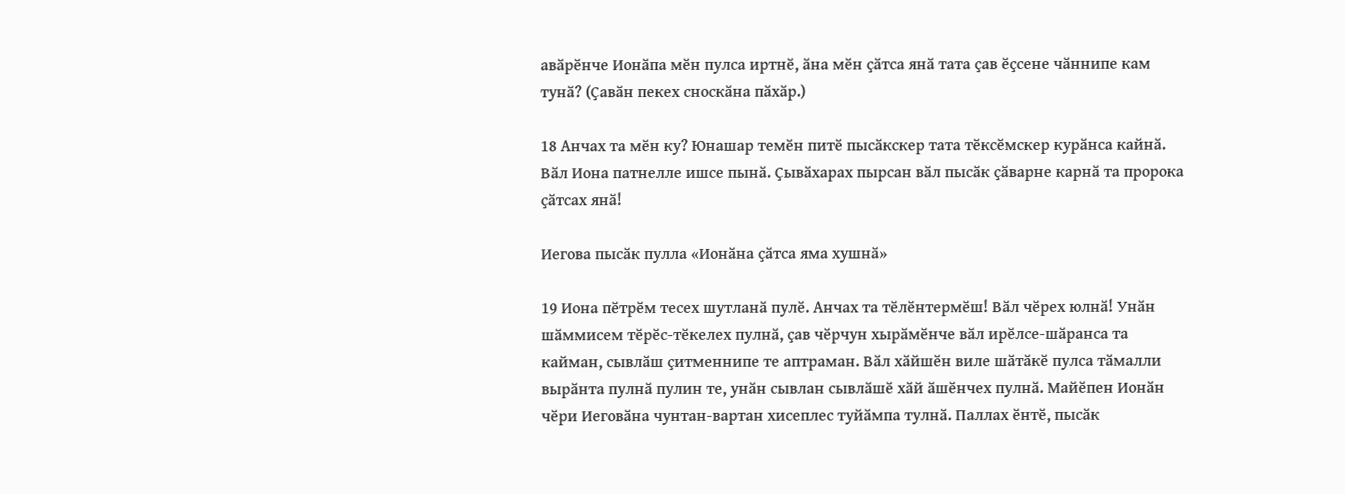авӑрӗнче Ионӑпа мӗн пулса иртнӗ, ӑна мӗн ҫӑтса янӑ тата ҫав ӗҫсене чӑннипе кам тунӑ? (Ҫавӑн пекех сноскӑна пӑхӑр.)

18 Анчах та мӗн ку? Юнашар темӗн питӗ пысӑкскер тата тӗксӗмскер курӑнса кайнӑ. Вӑл Иона патнелле ишсе пынӑ. Ҫывӑхарах пырсан вӑл пысӑк ҫӑварне карнӑ та пророка ҫӑтсах янӑ!

Иегова пысӑк пулла «Ионӑна ҫӑтса яма хушнӑ»

19 Иона пӗтрӗм тесех шутланӑ пулӗ. Анчах та тӗлӗнтермӗш! Вӑл чӗрех юлнӑ! Унӑн шӑммисем тӗрӗс-тӗкелех пулнӑ, ҫав чӗрчун хырӑмӗнче вӑл ирӗлсе-шӑранса та кайман, сывлӑш ҫитменнипе те аптраман. Вӑл хӑйшӗн виле шӑтӑкӗ пулса тӑмалли вырӑнта пулнӑ пулин те, унӑн сывлан сывлӑшӗ хӑй ӑшӗнчех пулнӑ. Майӗпен Ионӑн чӗри Иеговӑна чунтан-вартан хисеплес туйӑмпа тулнӑ. Паллах ӗнтӗ, пысӑк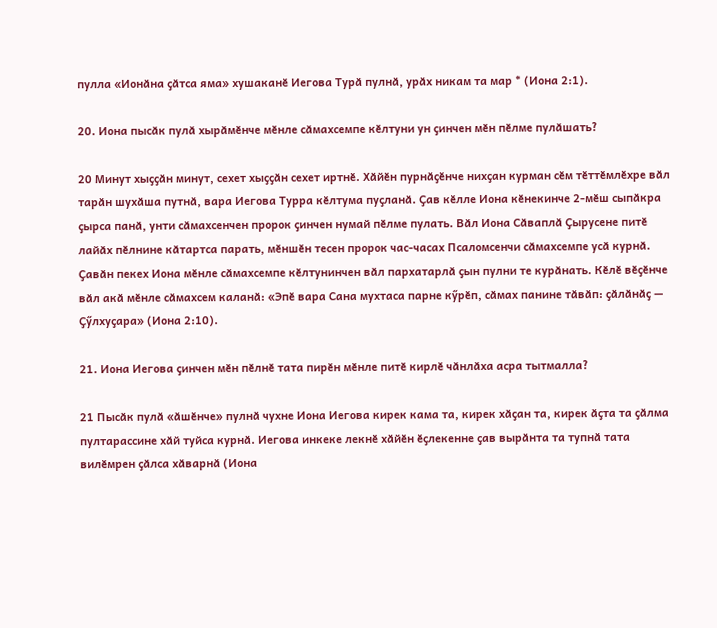пулла «Ионӑна ҫӑтса яма» хушаканӗ Иегова Турӑ пулнӑ, урӑх никам та мар * (Иона 2:1).

20. Иона пысӑк пулӑ хырӑмӗнче мӗнле сӑмахсемпе кӗлтуни ун ҫинчен мӗн пӗлме пулӑшать?

20 Минут хыҫҫӑн минут, сехет хыҫҫӑн сехет иртнӗ. Хӑйӗн пурнӑҫӗнче нихҫан курман сӗм тӗттӗмлӗхре вӑл тарӑн шухӑша путнӑ, вара Иегова Турра кӗлтума пуҫланӑ. Ҫав кӗлле Иона кӗнекинче 2-мӗш сыпӑкра ҫырса панӑ, унти сӑмахсенчен пророк ҫинчен нумай пӗлме пулать. Вӑл Иона Сӑваплӑ Ҫырусене питӗ лайӑх пӗлнине кӑтартса парать, мӗншӗн тесен пророк час-часах Псаломсенчи сӑмахсемпе усӑ курнӑ. Ҫавӑн пекех Иона мӗнле сӑмахсемпе кӗлтунинчен вӑл пархатарлӑ ҫын пулни те курӑнать. Кӗлӗ вӗҫӗнче вӑл акӑ мӗнле сӑмахсем каланӑ: «Эпӗ вара Сана мухтаса парне кӳрӗп, сӑмах панине тӑвӑп: ҫӑлӑнӑҫ — Ҫӳлхуҫара» (Иона 2:10).

21. Иона Иегова ҫинчен мӗн пӗлнӗ тата пирӗн мӗнле питӗ кирлӗ чӑнлӑха асра тытмалла?

21 Пысӑк пулӑ «ӑшӗнче» пулнӑ чухне Иона Иегова кирек кама та, кирек хӑҫан та, кирек ӑҫта та ҫӑлма пултарассине хӑй туйса курнӑ. Иегова инкеке лекнӗ хӑйӗн ӗҫлекенне ҫав вырӑнта та тупнӑ тата вилӗмрен ҫӑлса хӑварнӑ (Иона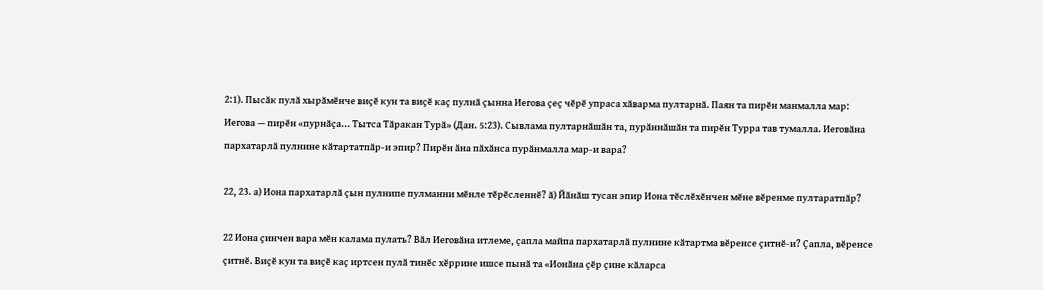2:1). Пысӑк пулӑ хырӑмӗнче виҫӗ кун та виҫӗ каҫ пулнӑ ҫынна Иегова ҫеҫ чӗрӗ упраса хӑварма пултарнӑ. Паян та пирӗн манмалла мар: Иегова — пирӗн «пурнӑҫа... Тытса Тӑракан Турӑ» (Дан. 5:23). Сывлама пултарнӑшӑн та, пурӑннӑшӑн та пирӗн Турра тав тумалла. Иеговӑна пархатарлӑ пулнине кӑтартатпӑр-и эпир? Пирӗн ӑна пӑхӑнса пурӑнмалла мар-и вара?

22, 23. а) Иона пархатарлӑ ҫын пулнипе пулманни мӗнле тӗрӗсленнӗ? ӑ) Йӑнӑш тусан эпир Иона тӗслӗхӗнчен мӗне вӗренме пултаратпӑр?

22 Иона ҫинчен вара мӗн калама пулать? Вӑл Иеговӑна итлеме, ҫапла майпа пархатарлӑ пулнине кӑтартма вӗренсе ҫитнӗ-и? Ҫапла, вӗренсе ҫитнӗ. Виҫӗ кун та виҫӗ каҫ иртсен пулӑ тинӗс хӗррине ишсе пынӑ та «Ионӑна ҫӗр ҫине кӑларса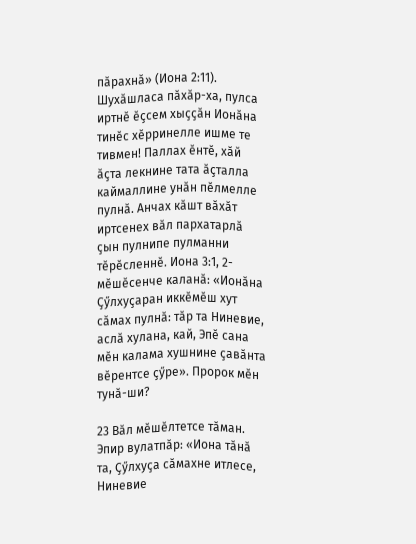пӑрахнӑ» (Иона 2:11). Шухӑшласа пӑхӑр-ха, пулса иртнӗ ӗҫсем хыҫҫӑн Ионӑна тинӗс хӗрринелле ишме те тивмен! Паллах ӗнтӗ, хӑй ӑҫта лекнине тата ӑҫталла каймаллине унӑн пӗлмелле пулнӑ. Анчах кӑшт вӑхӑт иртсенех вӑл пархатарлӑ ҫын пулнипе пулманни тӗрӗсленнӗ. Иона 3:1, 2-мӗшӗсенче каланӑ: «Ионӑна Ҫӳлхуҫаран иккӗмӗш хут сӑмах пулнӑ: тӑр та Ниневие, аслӑ хулана, кай, Эпӗ сана мӗн калама хушнине ҫавӑнта вӗрентсе ҫӳре». Пророк мӗн тунӑ-ши?

23 Вӑл мӗшӗлтетсе тӑман. Эпир вулатпӑр: «Иона тӑнӑ та, Ҫӳлхуҫа сӑмахне итлесе, Ниневие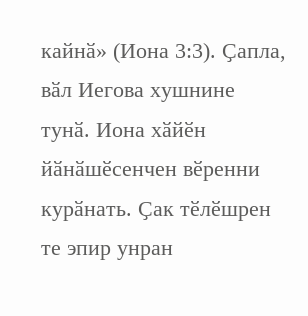кайнӑ» (Иона 3:3). Ҫапла, вӑл Иегова хушнине тунӑ. Иона хӑйӗн йӑнӑшӗсенчен вӗренни курӑнать. Ҫак тӗлӗшрен те эпир унран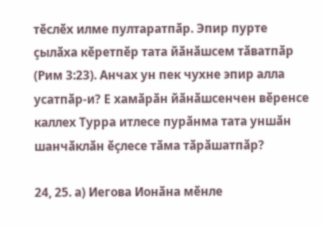тӗслӗх илме пултаратпӑр. Эпир пурте ҫылӑха кӗретпӗр тата йӑнӑшсем тӑватпӑр (Рим 3:23). Анчах ун пек чухне эпир алла усатпӑр-и? Е хамӑрӑн йӑнӑшсенчен вӗренсе каллех Турра итлесе пурӑнма тата уншӑн шанчӑклӑн ӗҫлесе тӑма тӑрӑшатпӑр?

24, 25. а) Иегова Ионӑна мӗнле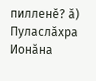пилленӗ? ӑ) Пуласлӑхра Ионӑна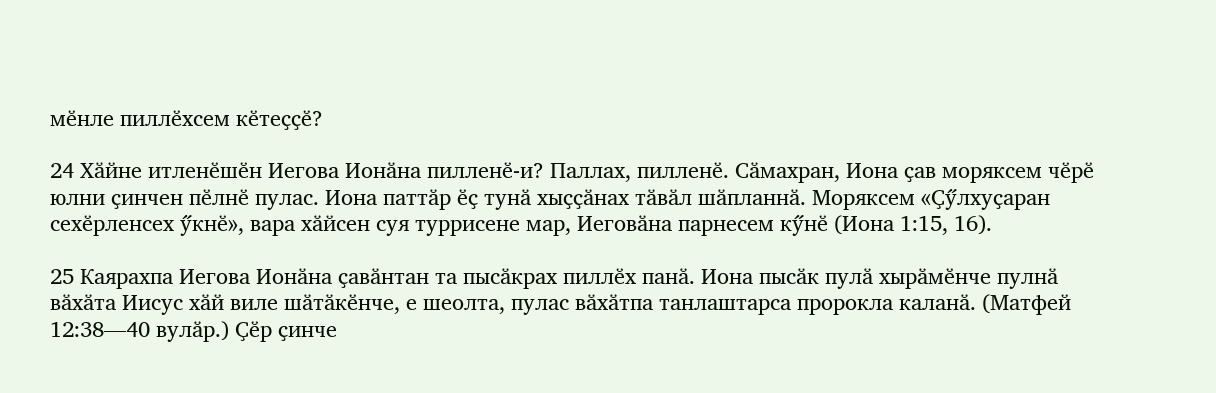мӗнле пиллӗхсем кӗтеҫҫӗ?

24 Хӑйне итленӗшӗн Иегова Ионӑна пилленӗ-и? Паллах, пилленӗ. Сӑмахран, Иона ҫав моряксем чӗрӗ юлни ҫинчен пӗлнӗ пулас. Иона паттӑр ӗҫ тунӑ хыҫҫӑнах тӑвӑл шӑпланнӑ. Моряксем «Ҫӳлхуҫаран сехӗрленсех ӳкнӗ», вара хӑйсен суя туррисене мар, Иеговӑна парнесем кӳнӗ (Иона 1:15, 16).

25 Каярахпа Иегова Ионӑна ҫавӑнтан та пысӑкрах пиллӗх панӑ. Иона пысӑк пулӑ хырӑмӗнче пулнӑ вӑхӑта Иисус хӑй виле шӑтӑкӗнче, е шеолта, пулас вӑхӑтпа танлаштарса пророкла каланӑ. (Матфей 12:38—40 вулӑр.) Ҫӗр ҫинче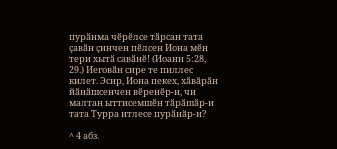пурӑнма чӗрӗлсе тӑрсан тата ҫавӑн ҫинчен пӗлсен Иона мӗн тери хытӑ савӑнӗ! (Иоанн 5:28, 29.) Иеговӑн сире те пиллес килет. Эсир, Иона пекех, хӑвӑрӑн йӑнӑшсенчен вӗренӗр-и, чи малтан ыттисемшӗн тӑрӑшӑр-и тата Турра итлесе пурӑнӑр-и?

^ 4 абз.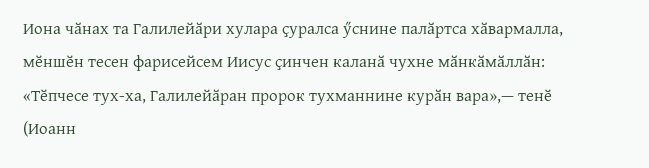Иона чӑнах та Галилейӑри хулара ҫуралса ӳснине палӑртса хӑвармалла, мӗншӗн тесен фарисейсем Иисус ҫинчен каланӑ чухне мӑнкӑмӑллӑн: «Тӗпчесе тух-ха, Галилейӑран пророк тухманнине курӑн вара»,— тенӗ (Иоанн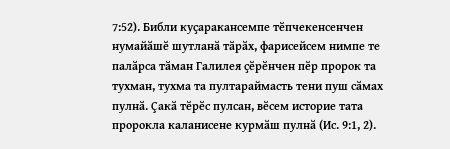7:52). Библи куҫаракансемпе тӗпчекенсенчен нумайӑшӗ шутланӑ тӑрӑх, фарисейсем нимпе те палӑрса тӑман Галилея ҫӗрӗнчен пӗр пророк та тухман, тухма та пултараймасть тени пуш сӑмах пулнӑ. Ҫакӑ тӗрӗс пулсан, вӗсем историе тата пророкла каланисене курмӑш пулнӑ (Ис. 9:1, 2).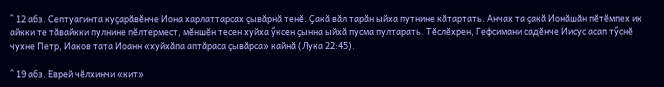^ 12 абз. Септуагинта куҫарӑвӗнче Иона харлаттарсах ҫывӑрнӑ тенӗ. Ҫакӑ вӑл тарӑн ыйха путнине кӑтартать. Анчах та ҫакӑ Ионӑшӑн пӗтӗмпех ик айкки те тӑвайкки пулнине пӗлтермест, мӗншӗн тесен хуйха ӳксен ҫынна ыйхӑ пусма пултарать. Тӗслӗхрен, Гефсимани садӗнче Иисус асап тӳснӗ чухне Петр, Иаков тата Иоанн «хуйхӑпа аптӑраса ҫывӑрса» кайнӑ (Лука 22:45).

^ 19 абз. Еврей чӗлхинчи «кит»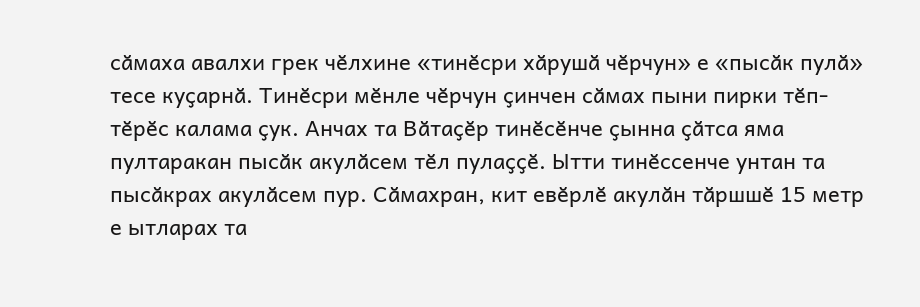сӑмаха авалхи грек чӗлхине «тинӗсри хӑрушӑ чӗрчун» е «пысӑк пулӑ» тесе куҫарнӑ. Тинӗсри мӗнле чӗрчун ҫинчен сӑмах пыни пирки тӗп-тӗрӗс калама ҫук. Анчах та Вӑтаҫӗр тинӗсӗнче ҫынна ҫӑтса яма пултаракан пысӑк акулӑсем тӗл пулаҫҫӗ. Ытти тинӗссенче унтан та пысӑкрах акулӑсем пур. Сӑмахран, кит евӗрлӗ акулӑн тӑршшӗ 15 метр е ытларах та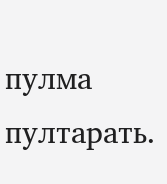пулма пултарать.